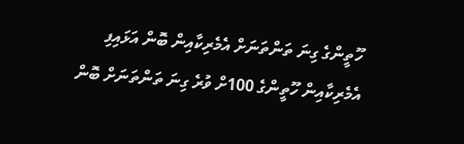ހޫތީންގެ ގިނަ ތަންތަނަށް އެމެރިކާއިން ބޮން އަޅައިފި
އެމެރިކާއިން ހޫތީންގެ 100ށް ވުރެ ގިނަ ތަންތަނަށް ބޮން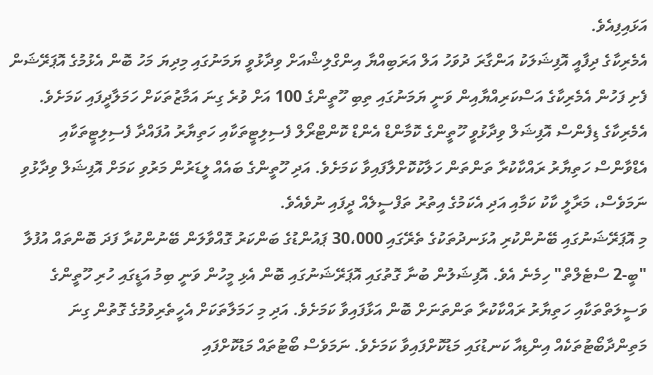އަޅައިފިއެވެ.
އެމެރިކާގެ ދިފާއީ އޮފިޝަލަކު އަންގާރަ ދުވަހު އަލް އަރަބިއްޔާ އިންގްލިޝްއަށް ވިދާޅުވީ ޔަމަނުގައި މިދިޔަ މަހު ބޮން އެޅުމުގެ އޮޕަރޭޝަން ފެށި ފަހުން އެމެރިކާގެ އަސްކަރިއްޔާއިން ވަނީ ޔަމަނުގައި ތިބި ހޫތީންގެ 100 އަށް ވުރެ ގިނަ އަމާޒުތަކަށް ހަމަލާދީފައި ކަމަށެވެ.
އެމެރިކާގެ ޑިފެންސް އޮފިޝަލް ވިދާޅުވީ ހޫތީންގެ ކޮމާންޑް އެންޑް ކޮންޓްރޯލް ފެސިލިޓީތަކާއި ހަތިޔާރު އުފައްދާ ފެސިލިޓީތަކާއި އެޑްވާންސް ހަތިޔާރު ރައްކާކުރާ ތަންތަން ހަލާކުކޮށްލާފައިވާ ކަމަށެވެ. އަދި ހޫތީންގެ ބައެއް ލީޑަރުން މަރުވި ކަމަށް އޮފިޝަލް ވިދާޅުވި ނަމަވެސް، މަރާލީ ކާކު ކަމާއި އަދި އެކަމުގެ އިތުރު ތަފްސީލެއް ދީފައި ނުވެއެވެ.
މި އޮޕަރޭޝަނުގައި ބޭނުންކުރި އުޅަނދުތަކުގެ ތެރޭގައި 30،000 ޕައުންޑުގެ ބަންކަރު ގޮއްވާލަން ބޭނުންކުރާ ފަދަ ބޮންތައް އުފުލާ "ބީ-2 ސްޓެލްތް" ހިމެނެ އެވެ. އޮފިޝަލުން ބުނާ ގޮތުގައި އޮޕަރޭޝަނުގައި ބޮން އެޅި މީހުން ވަނީ ބިމު އަޑީގައި ހުރި ހޫތީންގެ ވަސީލަތްތަކާއި ހަތިޔާރު ރައްކާކުރާ ތަންތަނަށް ބޮން އަޅާފައިވާ ކަމަށެވެ. އަދި މި ހަމަލާތަކަށް އެހީތެރިވުމުގެ ގޮތުން ގިނަ މަތިންދާބޯޓުތަކެއް އިންޑިއާ ކަނޑުގައި މަޑުކޮށްފައިވާ ކަމަށެވެ. ނަމަވެސް ބޯޓުތައް މަޑުކޮށްފައި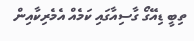ތިބީ ޑިއޭގޯ ގާސިއާގައި ކަމެއް އެމެރިކާއިން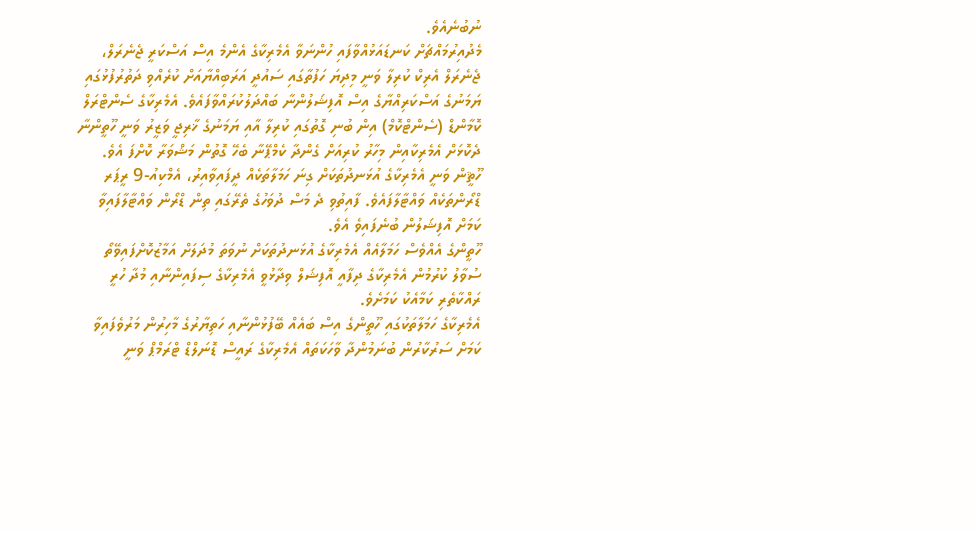ނުބުނެއެވެ.
މެދުއިރުމައްޗަށް ކަނޑައަޅުއްވާފައި ހުންނަވާ އެމެރިކާގެ އެންމެ އިސް އަސްކަރީ ޖެނެރަލް، ޖެނެރަލް އެރިކް ކުރިލާ ވަނީ މިދިޔަ ހަފުތާގައި ސައުދީ އަރަބިއްޔާއަށް ކުރެއްވި ދަތުރުފުޅުގައި ޔަމަނުގެ އަސްކަރިއްޔާގެ އިސް އޮފިޝަލުންނާ ބައްދަލުކުރައްވާފައެވެ. އެމެރިކާގެ ސެންޓްރަލް ކޮމާންޑް (ސެންޓްކޮމް) އިން ބުނި ގޮތުގައި ކުރިލާ އާއި ޔަމަނުގެ ޚާރިޖީ ވަޒީރު ވަނީ ހޫތީންނާ ދެކޮޅަށް އެމެރިކާއިން މިހާރު ކުރިއަށް ގެންދާ ކެމްޕޭނާ ބެހޭ ގޮތުން މަޝްވަރާ ކޮށްފަ އެވެ.
ހޫޘީން ވަނީ އެމެރިކާގެ އުޅަނދުތަކަށް ގިނަ ހަމަލާތަކެއް ދީފައިވާއިރު، އެމްކިއު-9 ރީޕަރ ޑްރޯންތަކެއް ވައްޓާލާފައެވެ. ފާއިތުވި ދެ މަސް ދުވަހުގެ ތެރޭގައި ތިން ޑްރޯން ވައްޓާލާފައިވާ ކަމަށް އޮފިޝަލުން ބުނެފައިވެ އެވެ.
ހޫތީންގެ އެއްވެސް ހަމަލާއެއް އެމެރިކާގެ އުޅަނދުތަކަށް ނުވަތަ މުދަލަށް އަމާޒުކޮށްފައިވޭތޯ ސުވާލު ކުރުމުން އެމެރިކާގެ ދިފާއީ އޮފިޝަލް ވިދާޅުވީ އެމެރިކާގެ ސިފައިންނާއި މުދާ ހުރީ ރައްކާތެރި ކަމާއެކު ކަމަށެވެ.
އެމެރިކާގެ ހަމަލާތަކުގައި ހޫތީންގެ އިސް ބައެއް ބޭފުޅުންނާއި ހަތިޔާރުގެ މާހިރުން މަރުވެފައިވާ ކަމަށް ސަރުކާރުން ބުނަމުންދާ ވާހަކަތައް އެމެރިކާގެ ރައީސް ޑޮނަލްޑް ޓްރަމްޕް ވަނީ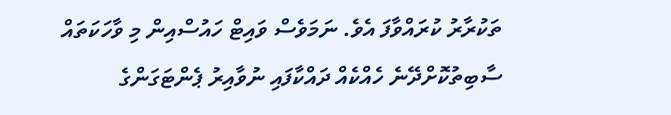ތަކުރާރު ކުރައްވާފަ އެވެ. ނަމަވެސް ވައިޓް ހައުސްއިން މި ވާހަކަތައް ސާބިތުކޮށްދޭނެ ހެއްކެއް ދައްކާފައި ނުވާއިރު ޕެންޓަގަންގެ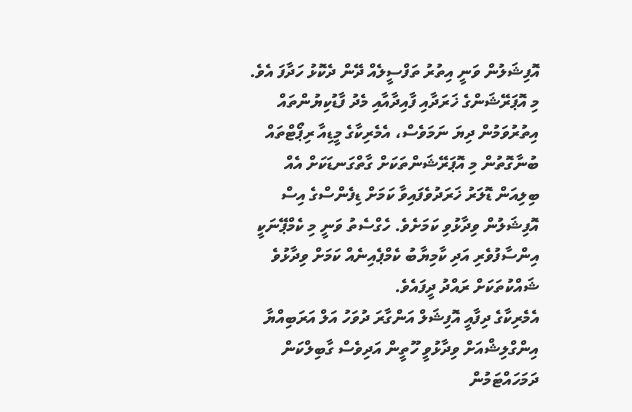އޮފިޝަލުން ވަނީ އިތުރު ތަފްސީލެއް ދޭން ދެކޮޅު ހަދާފަ އެވެ.
މި އޮޕަރޭޝަންގެ ޚަރަދާއި ފާއިދާއާއި މެދު ފާޑުކިޔުންތައް އިތުރުވަމުން ދިޔަ ނަމަވެސް، އެމެރިކާގެ މީޑިއާ ރިޕޯޓްތައް ބުނާގޮތުން މި އޮޕަރޭޝަންތަކަށް ގާތްގަނޑަކަށް އެއް ބިލިއަން ޑޮލަރު ޚަރަދުވެފައިވާ ކަމަށް ޑިފެންސްގެ އިސް އޮފިޝަލުން ވިދާޅުވި ކަމަށެވެ. ހެގްސެތު ވަނީ މި ކެމްޕޭނަކީ އިންސާފުވެރި އަދި ކާމިޔާބު ކެމްޕެއިނެއް ކަމަށް ވިދާޅުވެ ޝައްކުތަކަށް ރައްދު ދީފައެވެ.
އެމެރިކާގެ ދިފާއީ އޮފިޝަލް އަންގާރަ ދުވަހު އަލް އަރަބިއްޔާ އިންގްލިޝްއަށް ވިދާޅުވީ ހޫތީން އަދިވެސް ގާބިލްކަން ދަމަހައްޓަމުން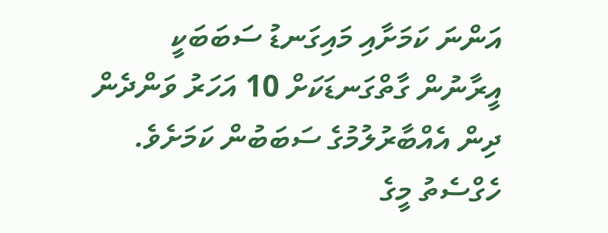އަންނަ ކަމަށާއި މައިގަނޑު ސަބަބަކީ އީރާނުން ގާތްގަނޑަކަށް 10 އަހަރު ވަންދެން ދިން އެއްބާރުލުމުގެ ސަބަބުން ކަމަށެވެ.
ހެގްސެތު މީގެ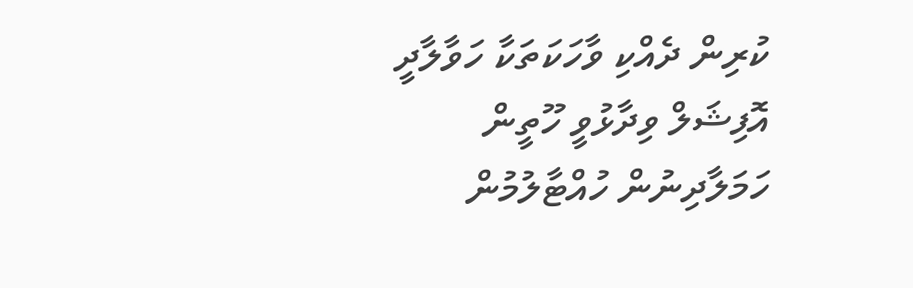ކުރިން ދެއްކި ވާހަކަތަކާ ހަވާލާދީ އޮފިޝަލް ވިދާޅުވީ ހޫތީން ހަމަލާދިނުން ހުއްޓާލުމުން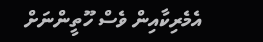އެމެރިކާއިން ވެސް ހޫތީންނަށް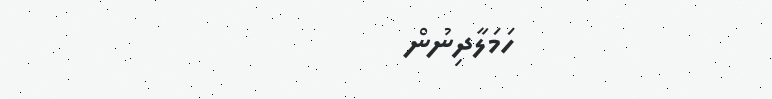ހަމަލާދިނުން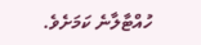ހުއްޓާލާނެ ކަމަށެވެ.